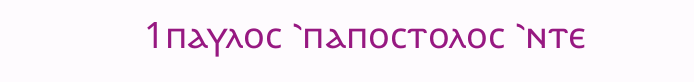1ⲡⲁⲩⲗⲟⲥ ⳿ⲡⲁⲡⲟⲥⲧⲟⲗⲟⲥ ⳿ⲛⲧⲉ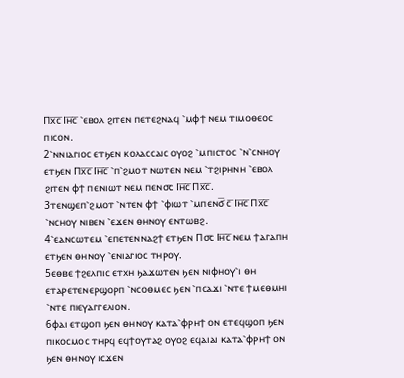Ⲡⲭ̅ⲥ̅ Ⲓⲏ̅ⲥ̅ ⳿ⲉⲃⲟⲗ ϩⲓⲧⲉⲛ ⲡⲉⲧⲉϩⲛⲁϥ ⳿ⲙⲫϯ ⲛⲉⲙ ⲧⲓⲙⲟⲑⲉⲟⲥ ⲡⲓⲥⲟⲛ.
2⳿ⲛⲛⲓⲁⲅⲓⲟⲥ ⲉⲧϧⲉⲛ ⲕⲟⲗⲁⲥⲥⲁⲓⲥ ⲟⲩⲟϩ ⳿ⲙⲡⲓⲥⲧⲟⲥ ⳿ⲛ⳿ⲥⲛⲏⲟⲩ ⲉⲧϧⲉⲛ Ⲡⲭ̅ⲥ̅ Ⲓⲏ̅ⲥ̅ ⳿ⲡ⳿ϩⲙⲟⲧ ⲛⲱⲧⲉⲛ ⲛⲉⲙ ⳿ⲧϩⲓⲣⲏⲛⲏ ⳿ⲉⲃⲟⲗ ϩⲓⲧⲉⲛ ⲫϯ ⲡⲉⲛⲓⲱⲧ ⲛⲉⲙ ⲡⲉⲛ⳪ Ⲓⲏ̅ⲥ̅ Ⲡⲭ̅ⲥ̅.
3ⲧⲉⲛϣⲉⲡ⳿ϩⲙⲟⲧ ⳿ⲛⲧⲉⲛ ⲫϯ ⳿ⲫⲓⲱⲧ ⳿ⲙⲡⲉⲛϭ̅ ⲥ̅ Ⲓⲏ̅ⲥ̅ Ⲡⲭ̅ⲥ̅ ⳿ⲛⲥⲏⲟⲩ ⲛⲓⲃⲉⲛ ⳿ⲉϫⲉⲛ ⲑⲏⲛⲟⲩ ⲉⲛⲧⲱⲃϩ.
4⳿ⲉⲁⲛⲥⲱⲧⲉⲙ ⳿ⲉⲡⲉⲧⲉⲛⲛⲁϩϯ ⲉⲧϧⲉⲛ Ⲡ⳪ Ⲓⲏ̅ⲥ̅ ⲛⲉⲙ ϯⲁⲅⲁⲡⲏ ⲉⲧϧⲉⲛ ⲑⲏⲛⲟⲩ ⳿ⲉⲛⲓⲁⲅⲓⲟⲥ ⲧⲏⲣⲟⲩ.
5ⲉⲑⲃⲉ ϯϩⲉⲗⲡⲓⲥ ⲉⲧⲭⲏ ϧⲁϫⲱⲧⲉⲛ ϧⲉⲛ ⲛⲓⲫⲏⲟⲩ⳿ⲓ ⲑⲏ ⲉⲧⲁⲣⲉⲧⲉⲛⲉⲣϣⲟⲣⲡ ⳿ⲛⲥⲟⲑⲙⲉⲥ ϧⲉⲛ ⳿ⲡⲥⲁϫⲓ ⳿ⲛⲧⲉ ϯⲙⲉⲑⲙⲏⲓ ⳿ⲛⲧⲉ ⲡⲓⲉⲩⲁⲅⲅⲉⲗⲓⲟⲛ.
6ⲫⲁⲓ ⲉⲧϣⲟⲡ ϧⲉⲛ ⲑⲏⲛⲟⲩ ⲕⲁⲧⲁ⳿ⲫⲣⲏϯ ⲟⲛ ⲉⲧⲉϥϣⲟⲡ ϧⲉⲛ ⲡⲓⲕⲟⲥⲙⲟⲥ ⲧⲏⲣϥ ⲉϥϯⲟⲩⲧⲁϩ ⲟⲩⲟϩ ⲉϥⲁⲓⲁⲓ ⲕⲁⲧⲁ⳿ⲫⲣⲏϯ ⲟⲛ ϧⲉⲛ ⲑⲏⲛⲟⲩ ⲓⲥϫⲉⲛ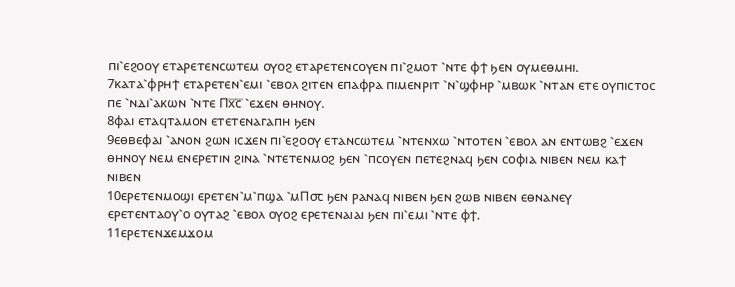ⲡⲓ⳿ⲉϩⲟⲟⲩ ⲉⲧⲁⲣⲉⲧⲉⲛⲥⲱⲧⲉⲙ ⲟⲩⲟϩ ⲉⲧⲁⲣⲉⲧⲉⲛⲥⲟⲩⲉⲛ ⲡⲓ⳿ϩⲙⲟⲧ ⳿ⲛⲧⲉ ⲫϯ ϧⲉⲛ ⲟⲩⲙⲉⲑⲙⲏⲓ.
7ⲕⲁⲧⲁ⳿ⲫⲣⲏϯ ⲉⲧⲁⲣⲉⲧⲉⲛ⳿ⲉⲙⲓ ⳿ⲉⲃⲟⲗ ϩⲓⲧⲉⲛ ⲉⲡⲁⲫⲣⲁ ⲡⲓⲙⲉⲛⲣⲓⲧ ⳿ⲛ⳿ϣⲫⲏⲣ ⳿ⲙⲃⲱⲕ ⳿ⲛⲧⲁⲛ ⲉⲧⲉ ⲟⲩⲡⲓⲥⲧⲟⲥ ⲡⲉ ⳿ⲛⲇⲓ⳿ⲁⲕⲱⲛ ⳿ⲛⲧⲉ Ⲡⲭ̅ⲥ̅ ⳿ⲉϫⲉⲛ ⲑⲏⲛⲟⲩ.
8ⲫⲁⲓ ⲉⲧⲁϥⲧⲁⲙⲟⲛ ⲉⲧⲉⲧⲉⲛⲁⲅⲁⲡⲏ ϧⲉⲛ
9ⲉⲑⲃⲉⲫⲁⲓ ⳿ⲁⲛⲟⲛ ϩⲱⲛ ⲓⲥϫⲉⲛ ⲡⲓ⳿ⲉϩⲟⲟⲩ ⲉⲧⲁⲛⲥⲱⲧⲉⲙ ⳿ⲛⲧⲉⲛⲭⲱ ⳿ⲛⲧⲟⲧⲉⲛ ⳿ⲉⲃⲟⲗ ⲁⲛ ⲉⲛⲧⲱⲃϩ ⳿ⲉϫⲉⲛ ⲑⲏⲛⲟⲩ ⲛⲉⲙ ⲉⲛⲉⲣⲉⲧⲓⲛ ϩⲓⲛⲁ ⳿ⲛⲧⲉⲧⲉⲛⲙⲟϩ ϧⲉⲛ ⳿ⲡⲥⲟⲩⲉⲛ ⲡⲉⲧⲉϩⲛⲁϥ ϧⲉⲛ ⲥⲟⲫⲓⲁ ⲛⲓⲃⲉⲛ ⲛⲉⲙ ⲕⲁϯ ⲛⲓⲃⲉⲛ
10ⲉⲣⲉⲧⲉⲛⲙⲟϣⲓ ⲉⲣⲉⲧⲉⲛ⳿ⲙ⳿ⲡϣⲁ ⳿ⲙⲠ⳪ ϧⲉⲛ ⲣⲁⲛⲁϥ ⲛⲓⲃⲉⲛ ϧⲉⲛ ϩⲱⲃ ⲛⲓⲃⲉⲛ ⲉⲑⲛⲁⲛⲉⲩ ⲉⲣⲉⲧⲉⲛⲧⲁⲟⲩ⳿ⲟ ⲟⲩⲧⲁϩ ⳿ⲉⲃⲟⲗ ⲟⲩⲟϩ ⲉⲣⲉⲧⲉⲛⲁⲓⲁⲓ ϧⲉⲛ ⲡⲓ⳿ⲉⲙⲓ ⳿ⲛⲧⲉ ⲫϯ.
11ⲉⲣⲉⲧⲉⲛϫⲉⲙϫⲟⲙ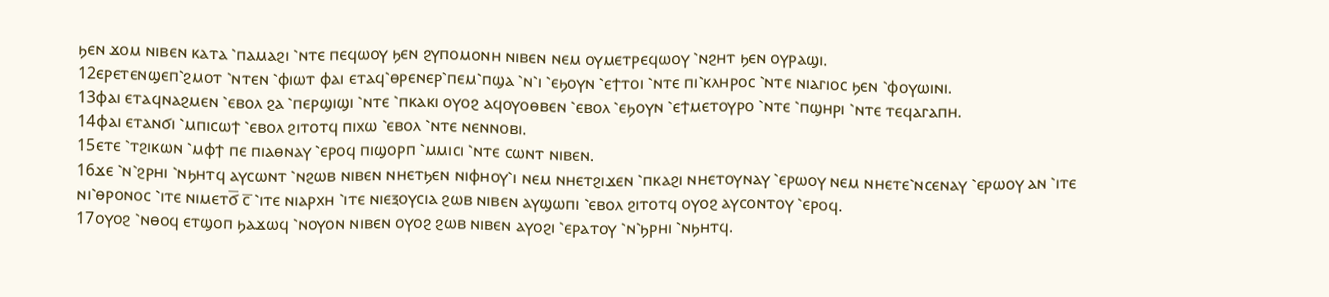ϧⲉⲛ ϫⲟⲙ ⲛⲓⲃⲉⲛ ⲕⲁⲧⲁ ⳿ⲡⲁⲙⲁϩⲓ ⳿ⲛⲧⲉ ⲡⲉϥⲱⲟⲩ ϧⲉⲛ ϩⲩⲡⲟⲙⲟⲛⲏ ⲛⲓⲃⲉⲛ ⲛⲉⲙ ⲟⲩⲙⲉⲧⲣⲉϥⲱⲟⲩ ⳿ⲛϩⲏⲧ ϧⲉⲛ ⲟⲩⲣⲁϣⲓ.
12ⲉⲣⲉⲧⲉⲛϣⲉⲡ⳿ϩⲙⲟⲧ ⳿ⲛⲧⲉⲛ ⳿ⲫⲓⲱⲧ ⲫⲁⲓ ⲉⲧⲁϥ⳿ⲑⲣⲉⲛⲉⲣ⳿ⲡⲉⲙ⳿ⲡϣⲁ ⳿ⲛ⳿ⲓ ⳿ⲉϧⲟⲩⲛ ⳿ⲉϯⲧⲟⲓ ⳿ⲛⲧⲉ ⲡⲓ⳿ⲕⲗⲏⲣⲟⲥ ⳿ⲛⲧⲉ ⲛⲓⲁⲅⲓⲟⲥ ϧⲉⲛ ⳿ⲫⲟⲩⲱⲓⲛⲓ.
13ⲫⲁⲓ ⲉⲧⲁϥⲛⲁϩⲙⲉⲛ ⳿ⲉⲃⲟⲗ ϩⲁ ⳿ⲡⲉⲣϣⲓϣⲓ ⳿ⲛⲧⲉ ⳿ⲡⲕⲁⲕⲓ ⲟⲩⲟϩ ⲁϥⲟⲩⲟⲑⲃⲉⲛ ⳿ⲉⲃⲟⲗ ⳿ⲉϧⲟⲩⲛ ⳿ⲉϯⲙⲉⲧⲟⲩⲣⲟ ⳿ⲛⲧⲉ ⳿ⲡϣⲏⲣⲓ ⳿ⲛⲧⲉ ⲧⲉϥⲁⲅⲁⲡⲏ.
14ⲫⲁⲓ ⲉⲧⲁⲛϭⲓ ⳿ⲙⲡⲓⲥⲱϯ ⳿ⲉⲃⲟⲗ ϩⲓⲧⲟⲧϥ ⲡⲓⲭⲱ ⳿ⲉⲃⲟⲗ ⳿ⲛⲧⲉ ⲛⲉⲛⲛⲟⲃⲓ.
15ⲉⲧⲉ ⳿ⲧϩⲓⲕⲱⲛ ⳿ⲙⲫϯ ⲡⲉ ⲡⲓⲁⲑⲛⲁⲩ ⳿ⲉⲣⲟϥ ⲡⲓϣⲟⲣⲡ ⳿ⲙⲙⲓⲥⲓ ⳿ⲛⲧⲉ ⲥⲱⲛⲧ ⲛⲓⲃⲉⲛ.
16ϫⲉ ⳿ⲛ⳿ϩⲣⲏⲓ ⳿ⲛϧⲏⲧϥ ⲁⲩⲥⲱⲛⲧ ⳿ⲛϩⲱⲃ ⲛⲓⲃⲉⲛ ⲛⲏⲉⲧϧⲉⲛ ⲛⲓⲫⲏⲟⲩ⳿ⲓ ⲛⲉⲙ ⲛⲏⲉⲧϩⲓϫⲉⲛ ⳿ⲡⲕⲁϩⲓ ⲛⲏⲉⲧⲟⲩⲛⲁⲩ ⳿ⲉⲣⲱⲟⲩ ⲛⲉⲙ ⲛⲏⲉⲧⲉ⳿ⲛⲥⲉⲛⲁⲩ ⳿ⲉⲣⲱⲟⲩ ⲁⲛ ⳿ⲓⲧⲉ ⲛⲓ⳿ⲑⲣⲟⲛⲟⲥ ⳿ⲓⲧⲉ ⲛⲓⲙⲉⲧϭ̅ ⲥ̅ ⳿ⲓⲧⲉ ⲛⲓⲁⲣⲭⲏ ⳿ⲓⲧⲉ ⲛⲓⲉⲝⲟⲩⲥⲓⲁ ϩⲱⲃ ⲛⲓⲃⲉⲛ ⲁⲩϣⲱⲡⲓ ⳿ⲉⲃⲟⲗ ϩⲓⲧⲟⲧϥ ⲟⲩⲟϩ ⲁⲩⲥⲟⲛⲧⲟⲩ ⳿ⲉⲣⲟϥ.
17ⲟⲩⲟϩ ⳿ⲛⲑⲟϥ ⲉⲧϣⲟⲡ ϧⲁϫⲱϥ ⳿ⲛⲟⲩⲟⲛ ⲛⲓⲃⲉⲛ ⲟⲩⲟϩ ϩⲱⲃ ⲛⲓⲃⲉⲛ ⲁⲩⲟϩⲓ ⳿ⲉⲣⲁⲧⲟⲩ ⳿ⲛ⳿ϧⲣⲏⲓ ⳿ⲛϧⲏⲧϥ.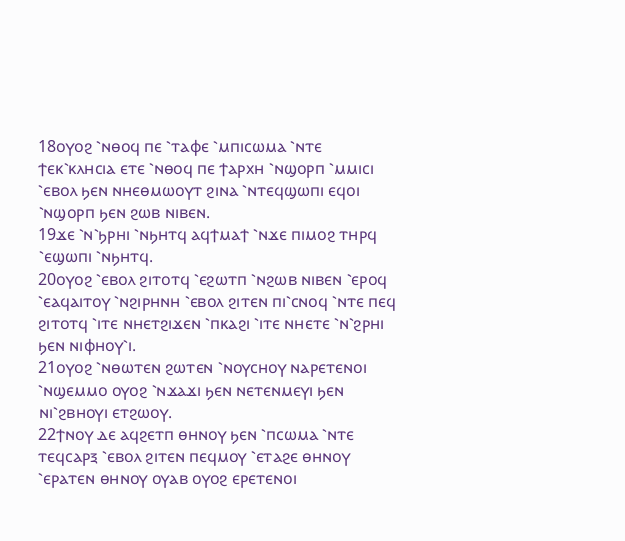18ⲟⲩⲟϩ ⳿ⲛⲑⲟϥ ⲡⲉ ⳿ⲧⲁⲫⲉ ⳿ⲙⲡⲓⲥⲱⲙⲁ ⳿ⲛⲧⲉ ϯⲉⲕ⳿ⲕⲗⲏⲥⲓⲁ ⲉⲧⲉ ⳿ⲛⲑⲟϥ ⲡⲉ ϯⲁⲣⲭⲏ ⳿ⲛϣⲟⲣⲡ ⳿ⲙⲙⲓⲥⲓ ⳿ⲉⲃⲟⲗ ϧⲉⲛ ⲛⲏⲉⲑⲙⲱⲟⲩⲧ ϩⲓⲛⲁ ⳿ⲛⲧⲉϥϣⲱⲡⲓ ⲉϥⲟⲓ ⳿ⲛϣⲟⲣⲡ ϧⲉⲛ ϩⲱⲃ ⲛⲓⲃⲉⲛ.
19ϫⲉ ⳿ⲛ⳿ϧⲣⲏⲓ ⳿ⲛϧⲏⲧϥ ⲁϥϯⲙⲁϯ ⳿ⲛϫⲉ ⲡⲓⲙⲟϩ ⲧⲏⲣϥ ⳿ⲉϣⲱⲡⲓ ⳿ⲛϧⲏⲧϥ.
20ⲟⲩⲟϩ ⳿ⲉⲃⲟⲗ ϩⲓⲧⲟⲧϥ ⳿ⲉϩⲱⲧⲡ ⳿ⲛϩⲱⲃ ⲛⲓⲃⲉⲛ ⳿ⲉⲣⲟϥ ⳿ⲉⲁϥⲁⲓⲧⲟⲩ ⳿ⲛϩⲓⲣⲏⲛⲏ ⳿ⲉⲃⲟⲗ ϩⲓⲧⲉⲛ ⲡⲓ⳿ⲥⲛⲟϥ ⳿ⲛⲧⲉ ⲡⲉϥ ϩⲓⲧⲟⲧϥ ⳿ⲓⲧⲉ ⲛⲏⲉⲧϩⲓϫⲉⲛ ⳿ⲡⲕⲁϩⲓ ⳿ⲓⲧⲉ ⲛⲏⲉⲧⲉ ⳿ⲛ⳿ϩⲣⲏⲓ ϧⲉⲛ ⲛⲓⲫⲏⲟⲩ⳿ⲓ.
21ⲟⲩⲟϩ ⳿ⲛⲑⲱⲧⲉⲛ ϩⲱⲧⲉⲛ ⳿ⲛⲟⲩⲥⲏⲟⲩ ⲛⲁⲣⲉⲧⲉⲛⲟⲓ ⳿ⲛϣⲉⲙⲙⲟ ⲟⲩⲟϩ ⳿ⲛϫⲁϫⲓ ϧⲉⲛ ⲛⲉⲧⲉⲛⲙⲉⲩⲓ ϧⲉⲛ ⲛⲓ⳿ϩⲃⲏⲟⲩⲓ ⲉⲧϩⲱⲟⲩ.
22ϯⲛⲟⲩ ⲇⲉ ⲁϥϩⲉⲧⲡ ⲑⲏⲛⲟⲩ ϧⲉⲛ ⳿ⲡⲥⲱⲙⲁ ⳿ⲛⲧⲉ ⲧⲉϥⲥⲁⲣⲝ ⳿ⲉⲃⲟⲗ ϩⲓⲧⲉⲛ ⲡⲉϥⲙⲟⲩ ⳿ⲉⲧⲁϩⲉ ⲑⲏⲛⲟⲩ ⳿ⲉⲣⲁⲧⲉⲛ ⲑⲏⲛⲟⲩ ⲟⲩⲁⲃ ⲟⲩⲟϩ ⲉⲣⲉⲧⲉⲛⲟⲓ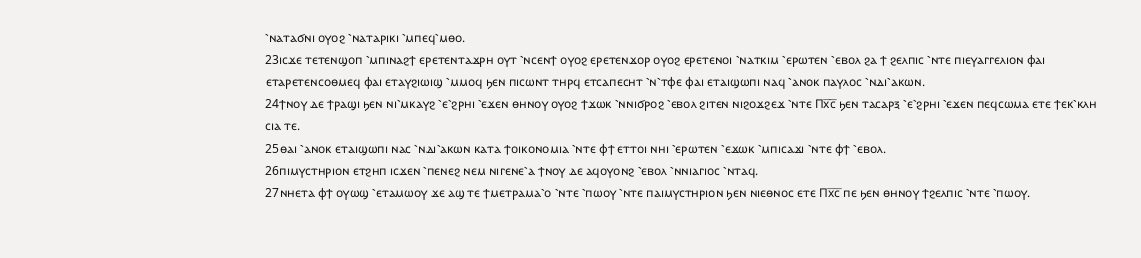⳿ⲛⲁⲧⲁϭⲛⲓ ⲟⲩⲟϩ ⳿ⲛⲁⲧⲁⲣⲓⲕⲓ ⳿ⲙⲡⲉϥ⳿ⲙⲑⲟ.
23ⲓⲥϫⲉ ⲧⲉⲧⲉⲛϣⲟⲡ ⳿ⲙⲡⲓⲛⲁϩϯ ⲉⲣⲉⲧⲉⲛⲧⲁϫⲣⲏ ⲟⲩⲧ ⳿ⲛⲥⲉⲛϯ ⲟⲩⲟϩ ⲉⲣⲉⲧⲉⲛϫⲟⲣ ⲟⲩⲟϩ ⲉⲣⲉⲧⲉⲛⲟⲓ ⳿ⲛⲁⲧⲕⲓⲙ ⳿ⲉⲣⲱⲧⲉⲛ ⳿ⲉⲃⲟⲗ ϩⲁ ϯ ϩⲉⲗⲡⲓⲥ ⳿ⲛⲧⲉ ⲡⲓⲉⲩⲁⲅⲅⲉⲗⲓⲟⲛ ⲫⲁⲓ ⲉⲧⲁⲣⲉⲧⲉⲛⲥⲟⲑⲙⲉϥ ⲫⲁⲓ ⲉⲧⲁⲩϩⲓⲱⲓϣ ⳿ⲙⲙⲟϥ ϧⲉⲛ ⲡⲓⲥⲱⲛⲧ ⲧⲏⲣϥ ⲉⲧⲥⲁⲡⲉⲥⲏⲧ ⳿ⲛ⳿ⲧⲫⲉ ⲫⲁⲓ ⲉⲧⲁⲓϣⲱⲡⲓ ⲛⲁϥ ⳿ⲁⲛⲟⲕ ⲡⲁⲩⲗⲟⲥ ⳿ⲛⲇⲓ⳿ⲁⲕⲱⲛ.
24ϯⲛⲟⲩ ⲇⲉ ϯⲣⲁϣⲓ ϧⲉⲛ ⲛⲓ⳿ⲙⲕⲁⲩϩ ⳿ⲉ⳿ϩⲣⲏⲓ ⳿ⲉϫⲉⲛ ⲑⲏⲛⲟⲩ ⲟⲩⲟϩ ϯϫⲱⲕ ⳿ⲛⲛⲓϭⲣⲟϩ ⳿ⲉⲃⲟⲗ ϩⲓⲧⲉⲛ ⲛⲓϩⲟϫϩⲉϫ ⳿ⲛⲧⲉ Ⲡⲭ̅ⲥ̅ ϧⲉⲛ ⲧⲁⲥⲁⲣⲝ ⳿ⲉ⳿ϩⲣⲏⲓ ⳿ⲉϫⲉⲛ ⲡⲉϥⲥⲱⲙⲁ ⲉⲧⲉ ϯⲉⲕ⳿ⲕⲗⲏ ⲥⲓⲁ ⲧⲉ.
25ⲑⲁⲓ ⳿ⲁⲛⲟⲕ ⲉⲧⲁⲓϣⲱⲡⲓ ⲛⲁⲥ ⳿ⲛⲇⲓ⳿ⲁⲕⲱⲛ ⲕⲁⲧⲁ ϯⲟⲓⲕⲟⲛⲟⲙⲓⲁ ⳿ⲛⲧⲉ ⲫϯ ⲉⲧⲧⲟⲓ ⲛⲏⲓ ⳿ⲉⲣⲱⲧⲉⲛ ⳿ⲉϫⲱⲕ ⳿ⲙⲡⲓⲥⲁϫⲓ ⳿ⲛⲧⲉ ⲫϯ ⳿ⲉⲃⲟⲗ.
26ⲡⲓⲙⲩⲥⲧⲏⲣⲓⲟⲛ ⲉⲧϩⲏⲡ ⲓⲥϫⲉⲛ ⳿ⲡⲉⲛⲉϩ ⲛⲉⲙ ⲛⲓⲅⲉⲛⲉ⳿ⲁ ϯⲛⲟⲩ ⲇⲉ ⲁϥⲟⲩⲟⲛϩ ⳿ⲉⲃⲟⲗ ⳿ⲛⲛⲓⲁⲅⲓⲟⲥ ⳿ⲛⲧⲁϥ.
27ⲛⲏⲉⲧⲁ ⲫϯ ⲟⲩⲱϣ ⳿ⲉⲧⲁⲙⲱⲟⲩ ϫⲉ ⲁϣ ⲧⲉ ϯⲙⲉⲧⲣⲁⲙⲁ⳿ⲟ ⳿ⲛⲧⲉ ⳿ⲡⲱⲟⲩ ⳿ⲛⲧⲉ ⲡⲁⲓⲙⲩⲥⲧⲏⲣⲓⲟⲛ ϧⲉⲛ ⲛⲓⲉⲑⲛⲟⲥ ⲉⲧⲉ Ⲡⲭ̅ⲥ̅ ⲡⲉ ϧⲉⲛ ⲑⲏⲛⲟⲩ ϯϩⲉⲗⲡⲓⲥ ⳿ⲛⲧⲉ ⳿ⲡⲱⲟⲩ.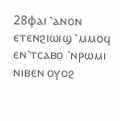28ⲫⲁⲓ ⳿ⲁⲛⲟⲛ ⲉⲧⲉⲛϩⲓⲱⲓϣ ⳿ⲙⲙⲟϥ ⲉⲛ⳿ⲧⲥⲁⲃⲟ ⳿ⲛⲣⲱⲙⲓ ⲛⲓⲃⲉⲛ ⲟⲩⲟϩ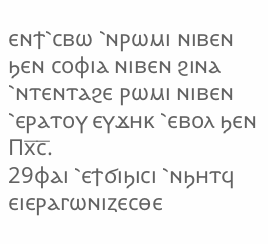ⲉⲛϯ⳿ⲥⲃⲱ ⳿ⲛⲣⲱⲙⲓ ⲛⲓⲃⲉⲛ ϧⲉⲛ ⲥⲟⲫⲓⲁ ⲛⲓⲃⲉⲛ ϩⲓⲛⲁ ⳿ⲛⲧⲉⲛⲧⲁϩⲉ ⲣⲱⲙⲓ ⲛⲓⲃⲉⲛ ⳿ⲉⲣⲁⲧⲟⲩ ⲉⲩϫⲏⲕ ⳿ⲉⲃⲟⲗ ϧⲉⲛ Ⲡⲭ̅ⲥ̅.
29ⲫⲁⲓ ⳿ⲉϯϭⲓϧⲓⲥⲓ ⳿ⲛϧⲏⲧϥ ⲉⲓⲉⲣⲁⲅⲱⲛⲓⲍⲉⲥⲑⲉ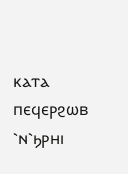ⲕⲁⲧⲁ ⲡⲉϥⲉⲣϩⲱⲃ ⳿ⲛ⳿ϧⲣⲏⲓ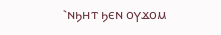⳿ⲛϧⲏⲧ ϧⲉⲛ ⲟⲩϫⲟⲙ